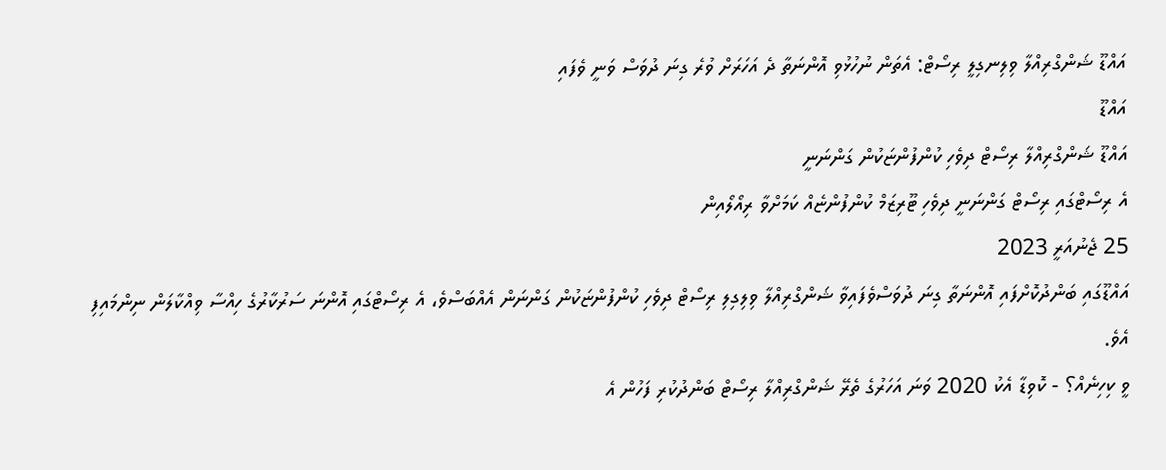އައްޑޫ ޝަންގްރިއްލާ ވިލިނގިލީ ރިސޯޓް: އެތަން ނުހުޅުވި އޮންނަތާ ދެ އަހަރަށް ވުރެ ގިނަ ދުވަސް ވަނީ ވެފައި
އައްޑޫ
އައްޑޫ ޝަންގްރިއްލާ ރިސޯޓް ދިވެހި ކުންފުންޏަކުން ގަންނަނީ
އެ ރިސޯޓްގައި ރިސޯޓް ގަންނަނީ ދިވެހި ޓޫރިޒަމް ކުންފުންޏެއް ކަމަށްވާ ރިއޯލޯއިން
25 ޖެނުއަރީ 2023
އައްޑޫގައި ބަންދުކޮށްފައި އޮންނަތާ ގިނަ ދުވަސްވެފައިވާ ޝަންގްރިއްލާ ވިލިގިލި ރިސޯޓް ދިވެހި ކުންފުންޏަކުން ގަންނަން އެއްބަސްވެ، އެ ރިސޯޓްގައި އޮންނަ ސަރުކާރުގެ ހިއްސާ ވިއްކާލަން ނިންމައިފި އެވެ.
ވީ ކިހިނެއް؟ - ކޮވިޑާ އެކު 2020 ވަނަ އަހަރުގެ ތެރޭ ޝަންގްރިއްލާ ރިސޯޓް ބަންދުކުރި ފަހުން އެ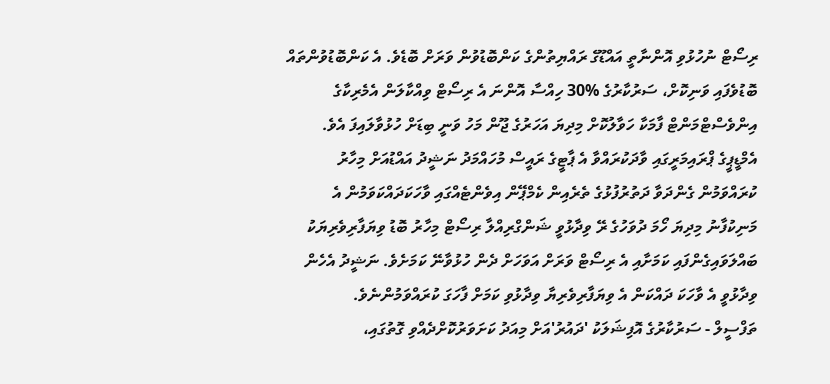ރިސޯޓް ނުހުޅުވި އޮންނާތީ އައްޑޫގެ ރައްޔިތުންގެ ކަންބޮޑުވުން ވަރަށް ބޮޑެވެ. އެ ކަންބޮޑުވުންތައް ބޮޑުވެފައި ވަނިކޮށް، ސަރުކާރުގެ %30 ހިއްސާ އޮންނަ އެ ރިސޯޓް ވިއްކާލަން އެމެރިކާގެ އިންވެސްޓްމަންޓް ފާމަކާ ހަވާލުކޮށް މިދިޔަ އަހަރުގެ ޖޫން މަހު ވަނީ ބިޑަށް ހުޅުވާލައިފަ އެވެ.
އެމްޑީޕީގެ ޕްރައިމަރީގައި ވާދަކުރައްވާ އެ ޕާޓީގެ ރައީސް މުހައްމަދު ނަޝީދު އައްޑުއަށް މިހާރު ކުރައްވަމުން ގެންދަވާ ދަތުރުފުޅުގެ ތެރެއިން ކެމްޕޭން އިވެންޓެއްގައި ވާހަކަދައްކަވަމުން އެ މަނިކުފާނު މިދިޔަ ހޯމަ ދުވަހުގެ ރޭ ވިދާޅުވީ ޝަންގްރިއްލާ ރިސޯޓް މިހާރު ބޮޑު ވިޔަފާރިވެރިޔަކު ބައްލަވައިގެންފައި ކަމަށާއި އެ ރިސޯޓް ވަރަށް އަވަހަށް ދެން ހުޅުވާނޭ ކަމަށެވެ. ނަޝީދު އެހެން ވިދާޅުވީ އެ ވާހަކަ ދައްކަން އެ ވިޔަފާރިވެރިޔާ ވިދާޅުވި ކަމަށް ފާހަގަ ކުރައްވަމުންނެވެ.
ތަފްސީލް - ސަރުކާރުގެ އޮފިޝަލަކު 'ދައުރު'އަށް މިއަދު ކަށަވަރުކޮށްދެއްވި ގޮތުގައި،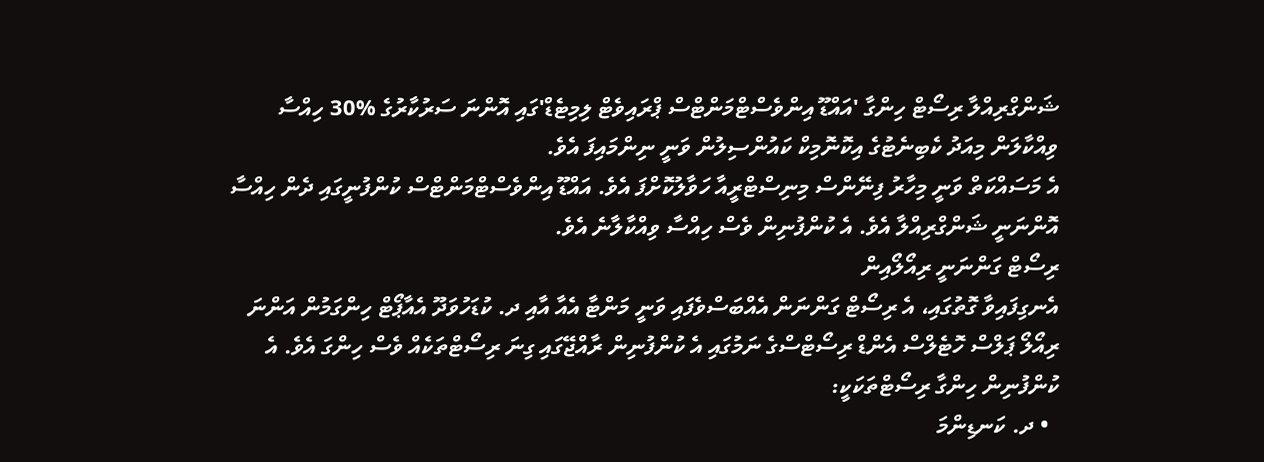ޝަންގްރިއްލާ ރިސޯޓް ހިންގާ 'އައްޑޫ އިންވެސްޓްމަންޓްސް ޕްރައިވެޓް ލިމިޓެޑް'ގައި އޮންނަ ސަރުކާރުގެ %30 ހިއްސާ ވިއްކާލަން މިއަދު ކެބިނެޓުގެ އިކޮނޮމިކް ކައުންސިލުން ވަނީ ނިންމައިފަ އެވެ.
އެ މަސައްކަތް ވަނީ މިހާރު ފިނޭންސް މިނިސްޓްރީއާ ހަވާލުކޮށްފަ އެވެ. އައްޑޫ އިންވެސްޓްމަންޓްސް ކުންފުނީގައި ދެން ހިއްސާ އޮންނަނީ ޝަންގްރިއްލާ އެވެ. އެ ކުންފުނިން ވެސް ހިއްސާ ވިއްކާލާނެ އެވެ.
ރިސޯޓް ގަންނަނީ ރިއޯލޯއިން
އެނގިފައިވާ ގޮތުގައި، އެ ރިސޯޓް ގަންނަން އެއްބަސްވެފައި ވަނީ މަންޓާ އެއާ އާއި ދ. ކުޑަހުވަދޫ އެއާޕޯޓް ހިންގަމުން އަންނަ ރިއޯލޯ ޕަލްސް ހޮޓެލްސް އެންޑް ރިސޯޓްސްގެ ނަމުގައި އެ ކުންފުނިން ރާއްޖޭގައި ގިނަ ރިސޯޓްތަކެއް ވެސް ހިންގަ އެވެ. އެ ކުންފުނިން ހިންގާ ރިސޯޓްތަކަކީ:
  • ދ. ކަނޑިންމަ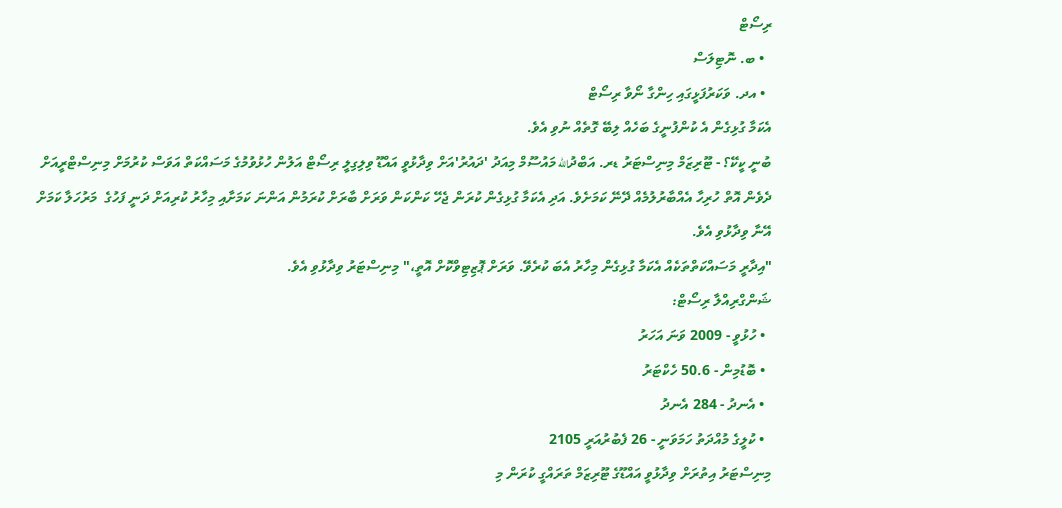ރިސޯޓް
  • ބ. ނޮޓިލަސް
  • އދ. ވަކަރުފަޅީގައި ހިންގާ ނޯވާ ރިސޯޓް
އެކަމާ ގުޅިގެން އެ ކުންފުނީގެ ބަހެއް ލިބޭ ގޮތެއް ނުވި އެވެ.
ބުނީ ކީކޭ؟ - ޓޫރިޒަމް މިނިސްޓަރު ޑރ. އަބްދުالله މައުސޫމް މިއަދު 'ދައުރު'އަށް ވިދާޅުވީ އައްޑޫ ވިލިގިލީ ރިސޯޓް އަލުން ހުޅުވުމުގެ މަސައްކަތް އަވަސް ކުރުމަށް މިނިސްޓްރީއަށް ދެވެން އޮތް ހުރިހާ އެއްބާރުލުމެއް ދޭނޭ ކަމަށެވެ. އަދި އެކަމާ ގުޅިގެން ކުރަން ޖެހޭ ކަންކަން ވަރަށް ބާރަށް ކުރަމުން އަންނަ ކަމަށާއި މިހާރު ކުރިއަށް ދަނީ ފަހުގެ  މަރުހަލާ ކަމަށް އޭނާ ވިދާޅުވި އެވެ.
"އިދާރީ މަސައްކަތްތަކެއް އެކަމާ ގުޅިގެން މިހާރު އެބަ ކުރެވޭ. ވަރަށް ޕޮޒިޓިވްކޮށް އޮތީ،" މިނިސްޓަރު ވިދާޅުވި އެވެ.
ޝަންގްރިއްލާ ރިސޯޓް:
  • ހުޅުވީ - 2009 ވަނަ އަހަރު
  • ބޮޑުމިން - 50.6 ހެކްޓަރު
  • އެނދު - 284 އެނދު
  • ކުލީގެ މުއްދަތު ހަމަވަނީ - 26 ފެބުރުއަރީ 2105
މިނިސްޓަރު އިތުރަށް ވިދާޅުވީ އައްޑޫގެ ޓޫރިޒަމް ތަރައްގީ ކުރަން މި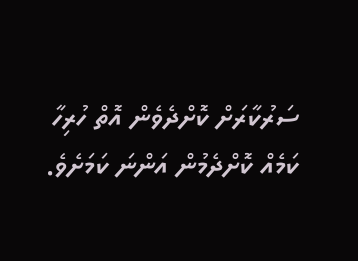ސަރުކާރަށް ކޮށްދެވެން އޮތް ހުރިހާ ކަމެއް ކޮށްދެމުން އަންނަ ކަމަށެވެ.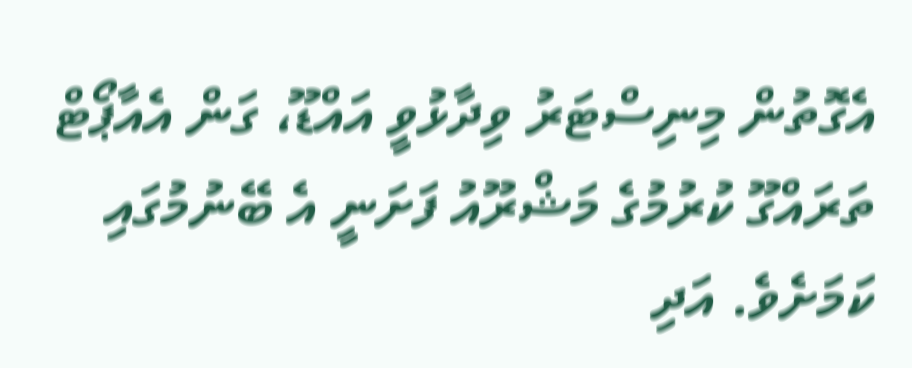އެގޮތުން މިނިސްޓަރު ވިދާޅުވީ އައްޑޫ، ގަން އެއާޕޯޓް ތަރައްގޫ ކުރުމުގެ މަޝްރޫއު ފަށަނީ އެ ބޭނުމުގައި ކަމަށެވެ. އަދި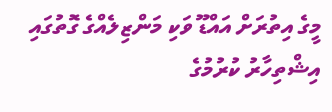މީގެ އިތުރަށް އައްޑޫ ވަކި މަންޒިލެއްގެ ގޮތުގައި އިޝްތިހާރު ކުރުމުގެ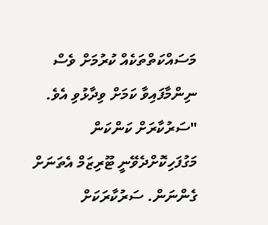މަސައްކަތްތަކެއް ކުރުމަށް ވެސް ނިންމާފައިވާ ކަމަށް ވިދާޅުވި އެވެ.
"ސަރުކާރަށް ކަންކަން މަގުފަހިކޮށްދެވޭނީ ޓޫރިޒަމް އެތަނަށް ގެންނަން. ސަރުކާރަކަށް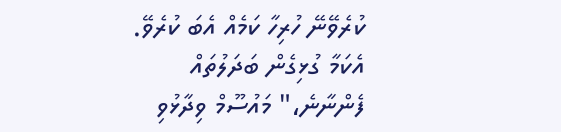ކުރެވޭނޭ ހުރިހާ ކަމެއް އެބަ ކުރެވޭ. އެކަމާ ގުޅިގެން ބަދަލުތައް ފެންނާނެ،" މައުސޫމް ވިދާޅުވި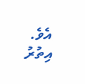އެވެ.
އިތުރު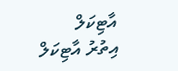އާޓިކަލް
އިތުރު އާޓިކަލް